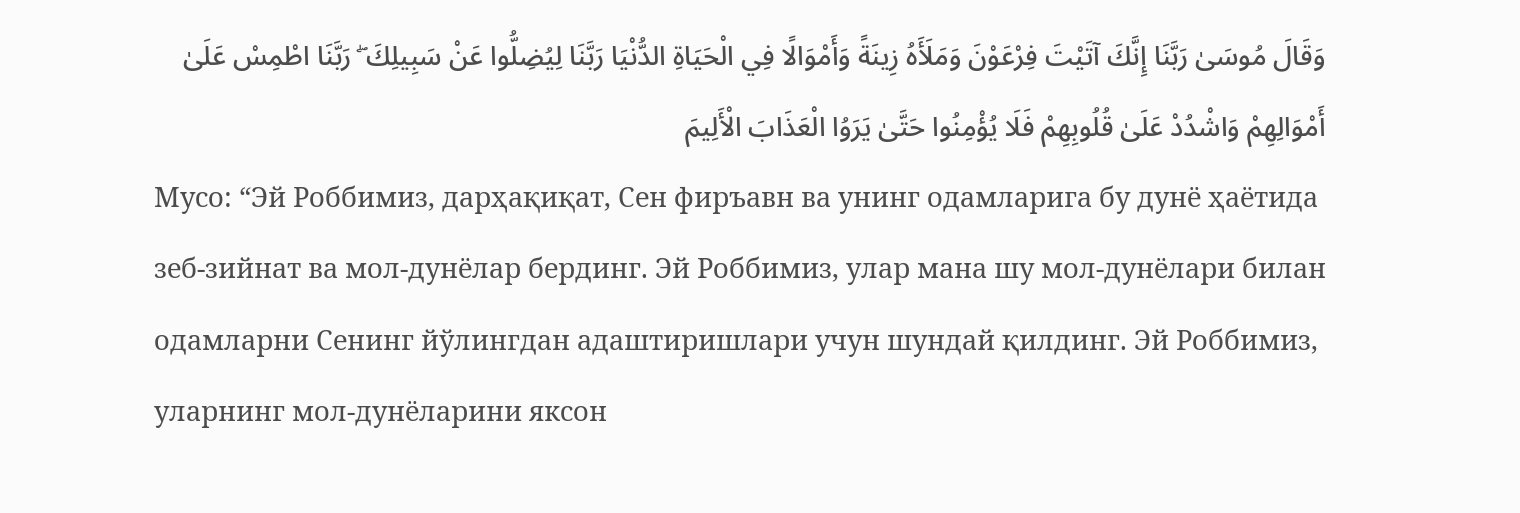وَقَالَ مُوسَىٰ رَبَّنَا إِنَّكَ آتَيْتَ فِرْعَوْنَ وَمَلَأَهُ زِينَةً وَأَمْوَالًا فِي الْحَيَاةِ الدُّنْيَا رَبَّنَا لِيُضِلُّوا عَنْ سَبِيلِكَ ۖ رَبَّنَا اطْمِسْ عَلَىٰ أَمْوَالِهِمْ وَاشْدُدْ عَلَىٰ قُلُوبِهِمْ فَلَا يُؤْمِنُوا حَتَّىٰ يَرَوُا الْعَذَابَ الْأَلِيمَ
Мусо: “Эй Роббимиз, дарҳақиқат, Сен фиръавн ва унинг одамларига бу дунё ҳаётида зеб-зийнат ва мол-дунёлар бердинг. Эй Роббимиз, улар мана шу мол-дунёлари билан одамларни Сенинг йўлингдан адаштиришлари учун шундай қилдинг. Эй Роббимиз, уларнинг мол-дунёларини яксон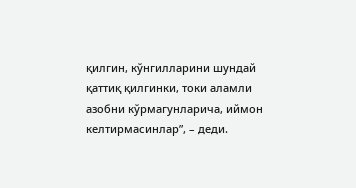қилгин, кўнгилларини шундай қаттиқ қилгинки, токи аламли азобни кўрмагунларича, иймон келтирмасинлар”, – деди.